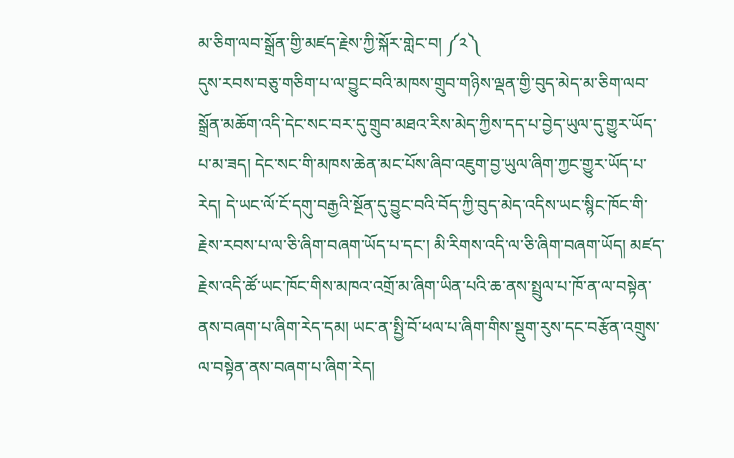མ་ཅིག་ལབ་སྒྲོན་གྱི་མཛད་རྗེས་ཀྱི་སྐོར་གླེང་བ། ༼༢༽
དུས་རབས་བཅུ་གཅིག་པ་ལ་བྱུང་བའི་མཁས་གྲུབ་གཉིས་ལྡན་གྱི་བུད་མེད་མ་ཅིག་ལབ་སྒྲོན་མཆོག་འདི་དེང་སང་བར་དུ་གྲུབ་མཐའ་རིས་མེད་ཀྱིས་དད་པ་བྱེད་ཡུལ་དུ་གྱུར་ཡོད་པ་མ་ཟད། དེང་སང་གི་མཁས་ཆེན་མང་པོས་ཞིབ་འཇུག་བྱ་ཡུལ་ཞིག་ཀྱང་གྱུར་ཡོད་པ་རེད། དེ་ཡང་ལོ་ངོ་དགུ་བརྒྱའི་སྔོན་དུ་བྱུང་བའི་བོད་ཀྱི་བུད་མེད་འདིས་ཡང་སྙིང་ཁོང་གི་རྗེས་རབས་པ་ལ་ཅི་ཞིག་བཞག་ཡོད་པ་དང་། མི་རིགས་འདི་ལ་ཅི་ཞིག་བཞག་ཡོད། མཛད་རྗེས་འདི་ཚོ་ཡང་ཁོང་གིས་མཁའ་འགྲོ་མ་ཞིག་ཡིན་པའི་ཆ་ནས་སྤྲུལ་པ་ཁོ་ན་ལ་བསྟེན་ནས་བཞག་པ་ཞིག་རེད་དམ། ཡང་ན་སྤྱི་བོ་ཕལ་པ་ཞིག་གིས་སྡུག་རུས་དང་བརྩོན་འགྲུས་ལ་བསྟེན་ནས་བཞག་པ་ཞིག་རེད།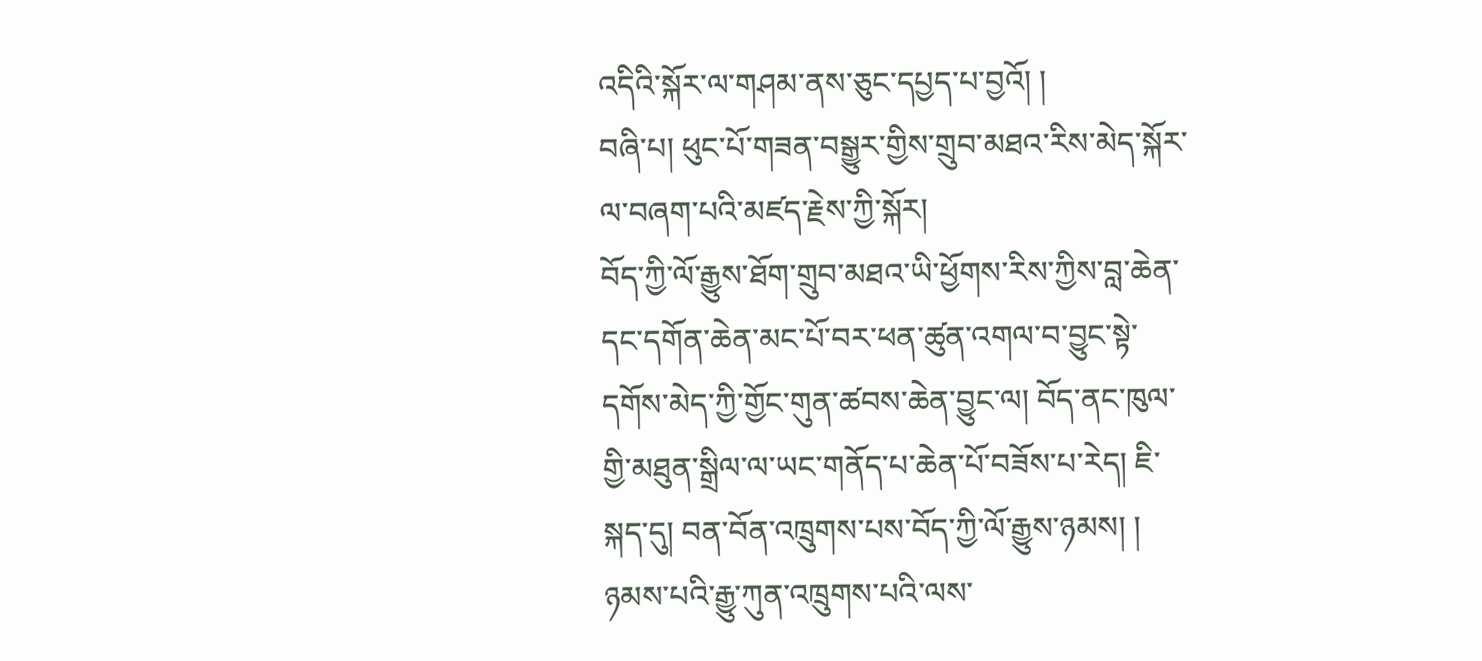འདིའི་སྐོར་ལ་གཤམ་ནས་ཅུང་དཔྱད་པ་བྱའོ། །
བཞི་པ། ཕུང་པོ་གཟན་བསྒྱུར་གྱིས་གྲུབ་མཐའ་རིས་མེད་སྐོར་ལ་བཞག་པའི་མཛད་རྗེས་ཀྱི་སྐོར།
བོད་ཀྱི་ལོ་རྒྱུས་ཐོག་གྲུབ་མཐའ་ཡི་ཕྱོགས་རིས་ཀྱིས་བླ་ཆེན་དང་དགོན་ཆེན་མང་པོ་བར་ཕན་ཚུན་འགལ་བ་བྱུང་སྟེ་དགོས་མེད་ཀྱི་གྱོང་གུན་ཚབས་ཆེན་བྱུང་ལ། བོད་ནང་ཁུལ་གྱི་མཐུན་སྒྲིལ་ལ་ཡང་གནོད་པ་ཆེན་པོ་བཟོས་པ་རེད། ཇི་སྐད་དུ། བན་བོན་འཁྲུགས་པས་བོད་ཀྱི་ལོ་རྒྱུས་ཉམས། ། ཉམས་པའི་རྒྱུ་ཀུན་འཁྲུགས་པའི་ལས་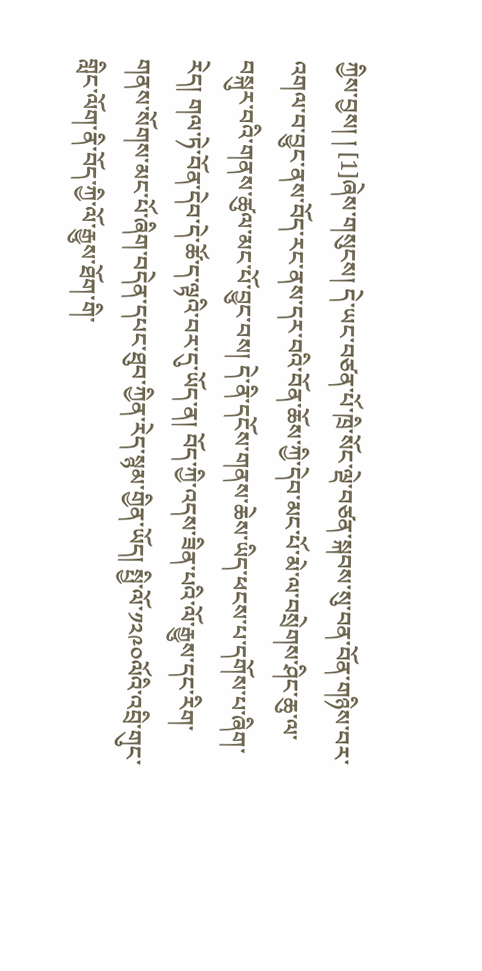ཀྱིས་བྱས། ། [1]ཞེས་གསུངས། དེ་ཡང་བཙན་པོ་ཁྲི་སོང་ལྡེ་བཙན་སྐབས་སུ་བན་བོན་གཉིས་བར་འགལ་བ་བྱུང་ནས་བོད་རང་ནས་དར་བའི་བོན་ཆོས་ཀྱི་དེབ་མང་པོ་མེ་ལ་བསྲེགས་ཤིང་ཆུ་ལ་བསྐུར་བའི་གནས་ཚུལ་མང་པོ་བྱུང་བས། དེ་ནི་དངོས་གནས་ཆེས་ཡིད་ཕངས་པ་དགོས་པ་ཞིག་རེད། གལ་ཏེ་བོན་དེབ་དེ་ཚོ་ད་ལྟའི་བར་དུ་ཡོད་ན། བོད་ཀྱི་འདས་ཟིན་པའི་ལོ་རྒྱུས་དང་རིག་གནས་སོགས་མང་པོ་ཞིག་བདེན་དཔང་ཐུབ་ཀྱིན་རེད་སྙམ་གྱིན་ཡོད། སྤྱི་ལོ་༡༢༩༠ལོའི་འབྲི་གུང་གླིང་ལོག་ནི་བོད་ཀྱི་ལོ་རྒྱུས་ཐོག་གི་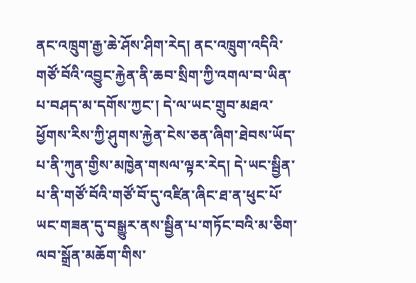ནང་འཁྲུག་རྒྱ་ཆེ་ཤོས་ཤིག་རེད། ནང་འཁྲུག་འདིའི་གཙོ་བོའི་འབྱུང་རྐྱེན་ནི་ཆབ་སྲིག་ཀྱི་འགལ་བ་ཡིན་པ་བཤད་མ་དགོས་ཀྱང་། དེ་ལ་ཡང་གྲུབ་མཐའ་ཕྱོགས་རིས་ཀྱི་ཤུགས་རྐྱེན་ངེས་ཅན་ཞིག་ཐེབས་ཡོད་པ་ནི་ཀུན་གྱིས་མཁྱེན་གསལ་ལྟར་རེད། དེ་ཡང་སྦྱིན་པ་ནི་གཙོ་བོའི་གཙོ་བོ་དུ་འཛིན་ཞིང་ཐ་ན་ཕུང་པོ་ཡང་གཟན་དུ་བསྒྱུར་ནས་སྦྱིན་པ་གཏོང་བའི་མ་ཅིག་ལབ་སྒྲོན་མཆོག་གིས་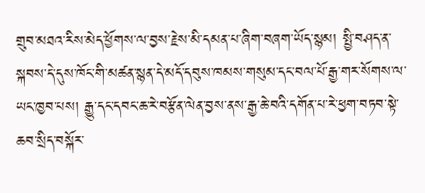གྲུབ་མཐའ་རིས་མེད་ཕྱོགས་ལ་བྱས་རྗེས་མི་དམན་པ་ཞིག་བཞག་ཡོད་སྙམ། སྤྱི་བཤད་ན་སྐབས་དེ་དུས་ཁོང་གི་མཚན་སྙན་དེ་མདོ་དབུས་ཁམས་གསུམ་དང་བལ་པོ་རྒྱ་གར་སོགས་ལ་ཡང་ཁྱབ་པས། རྒྱུ་དང་དབང་ཆ་རེ་བརྩོན་ལེན་བྱས་ནས་རྒྱ་ཆེ་བའི་དགོན་པ་རེ་ཕྱག་བཏབ་སྟེ་ཆབ་སྲིད་བསྐོར་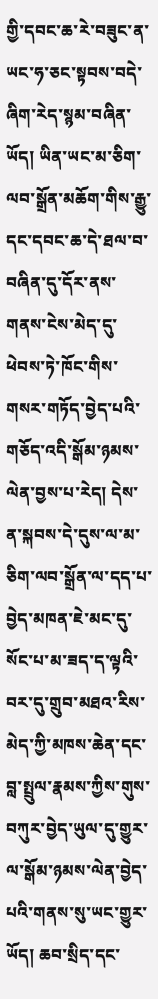གྱི་དབང་ཆ་རེ་བཟུང་ན་ཡང་ཧ་ཅང་སྟབས་བདེ་ཞིག་རེད་སྙམ་བཞིན་ཡོད། ཡིན་ཡང་མ་ཅིག་ལབ་སྒྲོན་མཆོག་གིས་རྒྱུ་དང་དབང་ཆ་དེ་ཐལ་བ་བཞིན་དུ་དོར་ནས་གནས་ངེས་མེད་དུ་ཕེབས་ཏེ་ཁོང་གིས་གསར་གཏོད་བྱེད་པའི་གཅོད་འདི་སྒོམ་ཉམས་ལེན་བྱས་པ་རེད། དེས་ན་སྐབས་དེ་དུས་ལ་མ་ཅིག་ལབ་སྒྲོན་ལ་དད་པ་བྱེད་མཁན་ཇེ་མང་དུ་སོང་པ་མ་ཟད་ད་ལྟའི་བར་དུ་གྲུབ་མཐའ་རིས་མེད་ཀྱི་མཁས་ཆེན་དང་བླ་སྤྲུལ་རྣམས་ཀྱིས་གུས་བཀུར་བྱེད་ཡུལ་དུ་གྱུར་ལ་སྒོམ་ཉམས་ལེན་བྱེད་པའི་གནས་སུ་ཡང་གྱུར་ཡོད། ཆབ་སྲིད་དང་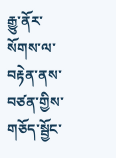རྒྱུ་ནོར་སོགས་ལ་བརྟེན་ནས་བཙན་གྱིས་གཅོད་སྦྱོང་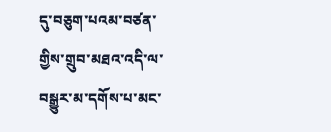དུ་བཅུག་པའམ་བཙན་གྱིས་གྲུབ་མཐའ་འདི་ལ་བསྒྱུར་མ་དགོས་པ་མང་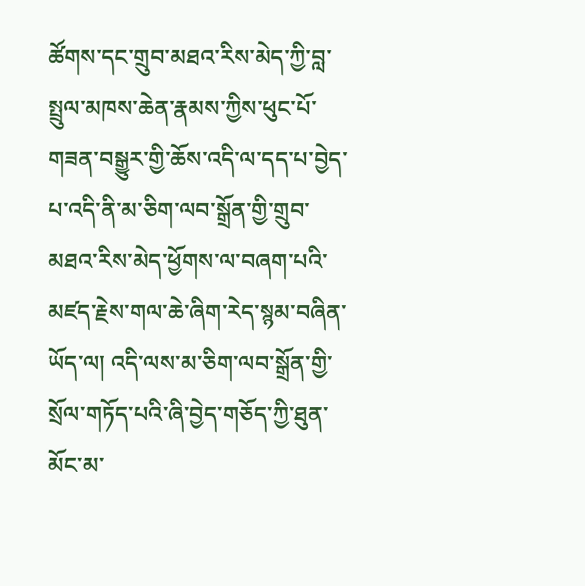ཚོགས་དང་གྲུབ་མཐའ་རིས་མེད་ཀྱི་བླ་སྤྲུལ་མཁས་ཆེན་རྣམས་ཀྱིས་ཕུང་པོ་གཟན་བསྒྱུར་གྱི་ཆོས་འདི་ལ་དད་པ་བྱེད་པ་འདི་ནི་མ་ཅིག་ལབ་སྒྲོན་གྱི་གྲུབ་མཐའ་རིས་མེད་ཕྱོགས་ལ་བཞག་པའི་མཛད་རྗེས་གལ་ཆེ་ཞིག་རེད་སྙམ་བཞིན་ཡོད་ལ། འདི་ལས་མ་ཅིག་ལབ་སྒྲོན་གྱི་སྲོལ་གཏོད་པའི་ཞི་བྱེད་གཅོད་ཀྱི་ཐུན་མོང་མ་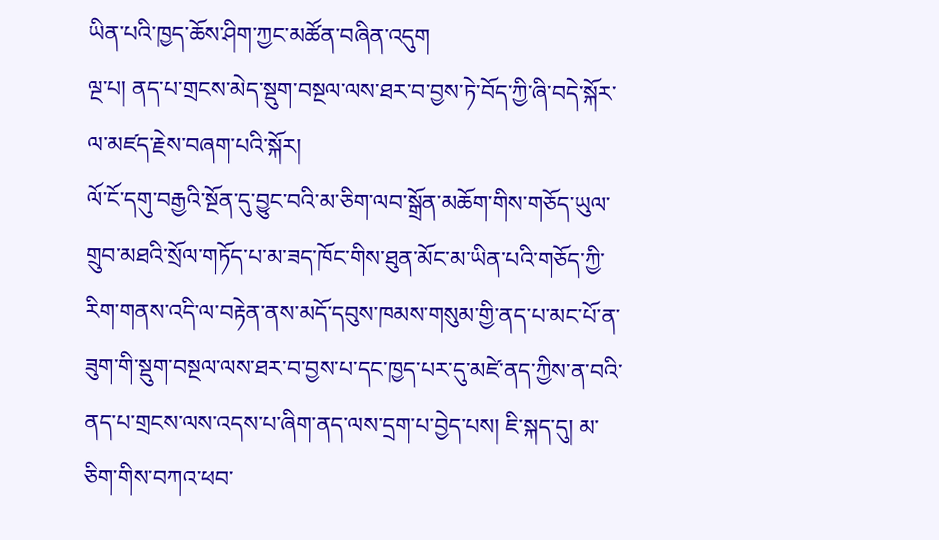ཡིན་པའི་ཁྱད་ཆོས་ཤིག་ཀྱང་མཚོན་བཞིན་འདུག
ལྔ་པ། ནད་པ་གྲངས་མེད་སྡུག་བསྔལ་ལས་ཐར་བ་བྱས་ཏེ་བོད་ཀྱི་ཞི་བདེ་སྐོར་ལ་མཛད་རྗེས་བཞག་པའི་སྐོར།
ལོ་ངོ་དགུ་བརྒྱའི་སྔོན་དུ་བྱུང་བའི་མ་ཅིག་ལབ་སྒྲོན་མཆོག་གིས་གཅོད་ཡུལ་གྲུབ་མཐའི་སྲོལ་གཏོད་པ་མ་ཟད་ཁོང་གིས་ཐུན་མོང་མ་ཡིན་པའི་གཅོད་ཀྱི་རིག་གནས་འདི་ལ་བརྟེན་ནས་མདོ་དབུས་ཁམས་གསུམ་གྱི་ནད་པ་མང་པོ་ན་ཟུག་གི་སྡུག་བསྔལ་ལས་ཐར་བ་བྱས་པ་དང་ཁྱད་པར་དུ་མཛེ་ནད་ཀྱིས་ན་བའི་ནད་པ་གྲངས་ལས་འདས་པ་ཞིག་ནད་ལས་དྲག་པ་བྱེད་པས། ཇི་སྐད་དུ། མ་ཅིག་གིས་བཀའ་ཕབ་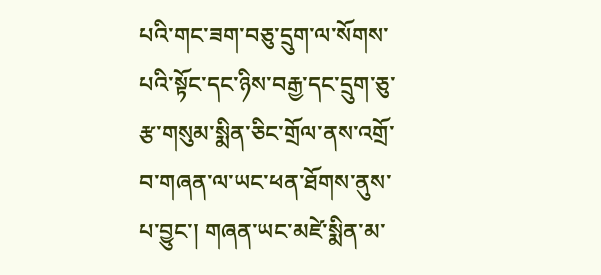པའི་གང་ཟག་བཅུ་དྲུག་ལ་སོགས་པའི་སྟོང་དང་ཉིས་བརྒྱ་དང་དྲུག་ཅུ་རྩ་གསུམ་སྨིན་ཅིང་གྲོལ་ནས་འགྲོ་བ་གཞན་ལ་ཡང་ཕན་ཐོགས་ནུས་པ་བྱུང་། གཞན་ཡང་མཛེ་སྨིན་མ་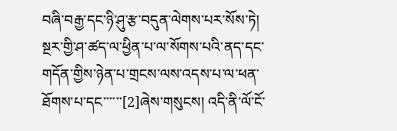བཞི་བརྒྱ་དང་ཉི་ཤུ་རྩ་བདུན་ལེགས་པར་སོས་ཏེ། སྔར་གྱི་ཤ་ཚད་ལ་ཕྱིན་པ་ལ་སོགས་པའི་ནད་དང་གདོན་གྱིས་ཉེན་པ་གྲངས་ལས་འདས་པ་ལ་ཕན་ཐོགས་པ་དང་་་་་་[2]ཞེས་གསུངས། འདི་ནི་ལོ་ངོ་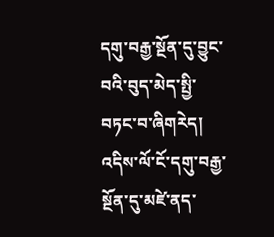དགུ་བརྒྱ་སྔོན་དུ་བྱུང་བའི་བུད་མེད་སྤྱི་བཏང་བ་ཞིགརེད། འདིས་ལོ་ངོ་དགུ་བརྒྱ་སྔོན་དུ་མཛེ་ནད་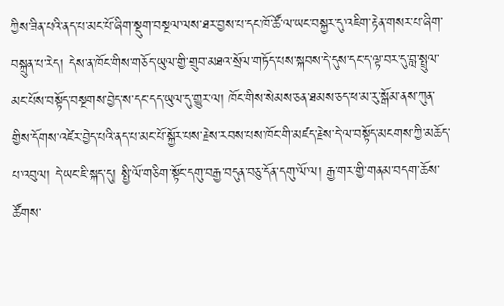ཀྱིས་ཟིན་པའི་ནད་པ་མང་པོ་ཞིག་སྡུག་བསྔལ་ལས་ཐར་བྱས་པ་དང་ཁོ་ཚོ་ལ་ཡང་བསྐྱར་དུ་འཇིག་རྟེན་གསར་པ་ཞིག་བསྐྲུན་པ་རེད། དེས་ན་ཁོང་གིས་གཅོད་ཡུལ་གྱི་གྲུབ་མཐའ་སྲོལ་གཏོད་པས་སྐབས་དེ་དུས་དང་ད་ལྟ་བར་དུ་བླ་སྤྲུལ་མང་པོས་བསྟོད་བསྔགས་བྱེད་ས་དང་དད་ཡུལ་དུ་གྱུར་ལ། ཁོང་གིས་སེམས་ཅན་ཐམས་ཅད་ཕ་མ་རུ་སྒོམ་ནས་ཀུན་གྱིས་དོགས་འཛེར་བྱེད་པའི་ནད་པ་མང་པོ་སྐྱོར་པས་རྗེས་རབས་པས་ཁོང་གི་མཛད་རྗེས་དེ་ལ་བསྟོད་མངགས་ཀྱི་མཆོད་པ་འབུལ། དེ་ཡང་ཇི་སྐད་དུ། སྤྱི་ལོ་གཅིག་སྟོང་དགུ་བརྒྱ་བདུན་བཅུ་དོན་དགུ་ལོ་ལ། རྒྱ་གར་གྱི་གནམ་བདག་ཆོས་ཚོགས་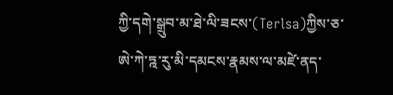ཀྱི་དགེ་སྒྲུབ་མ་ཐེ་ལི་ཟངས་(Terlsa)ཀྱིས་ཅ་ཨེ་ཀེ་ཏྰ་རུ་མི་དམངས་རྣམས་ལ་མཛེ་ནད་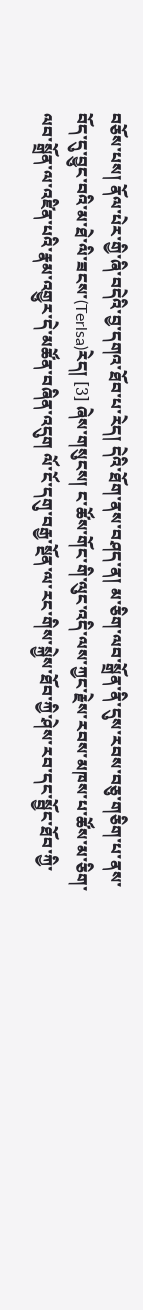བཅོས་པས། ནོལ་པེར་གྱི་ཞི་བདེའི་བྱ་དགའ་ཐོབ་པ་རེད། དེའི་ཐོག་ནས་བཤད་ན། མ་ཅིག་ལབ་སྒྲོན་ནི་དུས་རབས་བཅུ་གཅིག་པ་ནས་བོད་དུ་བྱུང་བའི་མ་ཐེ་ལི་ཟངས་(Terlsa)རེད། [3] ཞེས་གསུངས། ང་ཚོས་གོང་གི་ལུང་འདི་ལས་ཀྱང་རྗེས་རབས་མཁས་པ་ཚོས་མ་ཅིག་ལབ་སྒྲོན་ལ་འཛིན་པའི་རྣམ་འགྱུར་དེ་མཚོན་བཞིན་འདུག ལོ་ངོ་དགུ་བརྒྱ་སྔོན་ལ་རང་གིས་སྐྱེས་ཐོབ་ཀྱི་ཤེས་རབ་དང་སྦྱོང་ཐོབ་ཀྱི་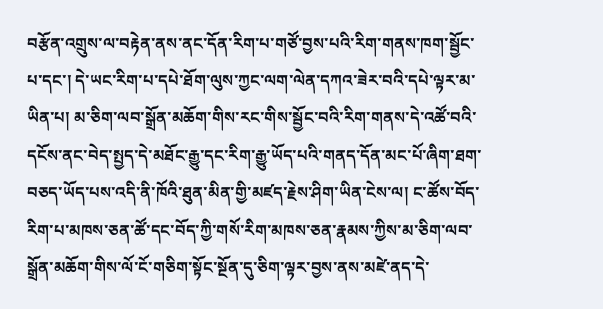བརྩོན་འགྲུས་ལ་བརྟེན་ནས་ནང་དོན་རིག་པ་གཙོ་བྱས་པའི་རིག་གནས་ཁག་སྦྱོང་པ་དང་། དེ་ཡང་རིག་པ་དཔེ་ཐོག་ལུས་ཀྱང་ལག་ལེན་དཀའ་ཟེར་བའི་དཔེ་ལྟར་མ་ཡིན་པ། མ་ཅིག་ལབ་སྒྲོན་མཆོག་གིས་རང་གིས་སྦྱོང་བའི་རིག་གནས་དེ་འཚོ་བའི་དངོས་ནང་བེད་སྤྱད་དེ་མཐོང་རྒྱུ་དང་རིག་རྒྱུ་ཡོད་པའི་གནད་དོན་མང་པོ་ཞིག་ཐག་བཅད་ཡོད་པས་འདི་ནི་ཁོའི་ཐུན་མིན་གྱི་མཛད་རྗེས་ཤིག་ཡིན་ངེས་ལ། ང་ཚོས་བོད་རིག་པ་མཁས་ཅན་ཚོ་དང་བོད་ཀྱི་གསོ་རིག་མཁས་ཅན་རྣམས་ཀྱིས་མ་ཅིག་ལབ་སྒྲོན་མཆོག་གིས་ལོ་ངོ་གཅིག་སྟོང་སྔོན་དུ་ཅིག་ལྟར་བྱས་ནས་མཛེ་ནད་དེ་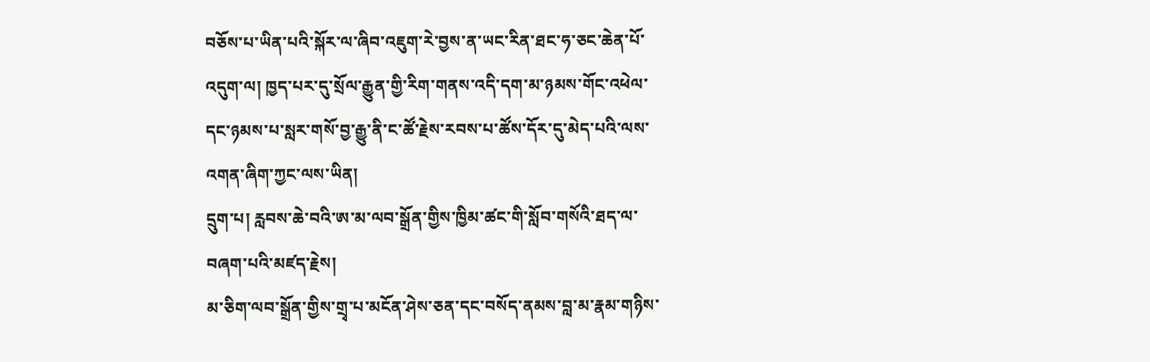བཅོས་པ་ཡིན་པའི་སྐོར་ལ་ཞིབ་འཇུག་རེ་བྱས་ན་ཡང་རིན་ཐང་ཧ་ཅང་ཆེན་པོ་འདུག་ལ། ཁྱད་པར་དུ་སྲོལ་རྒྱུན་གྱི་རིག་གནས་འདི་དག་མ་ཉམས་གོང་འཕེལ་དང་ཉམས་པ་སླར་གསོ་བྱ་རྒྱུ་ནི་ང་ཚོ་རྗེས་རབས་པ་ཚོས་དོར་དུ་མེད་པའི་ལས་འགན་ཞིག་ཀྱང་ལས་ཡིན།
དྲུག་པ། རླབས་ཆེ་བའི་ཨ་མ་ལབ་སྒྲོན་གྱིས་ཁྱིམ་ཚང་གི་སློབ་གསོའི་ཐད་ལ་བཞག་པའི་མཛད་རྗེས།
མ་ཅིག་ལབ་སྒྲོན་གྱིས་གྲྭ་པ་མངོན་ཤེས་ཅན་དང་བསོད་ནམས་བླ་མ་རྣམ་གཉིས་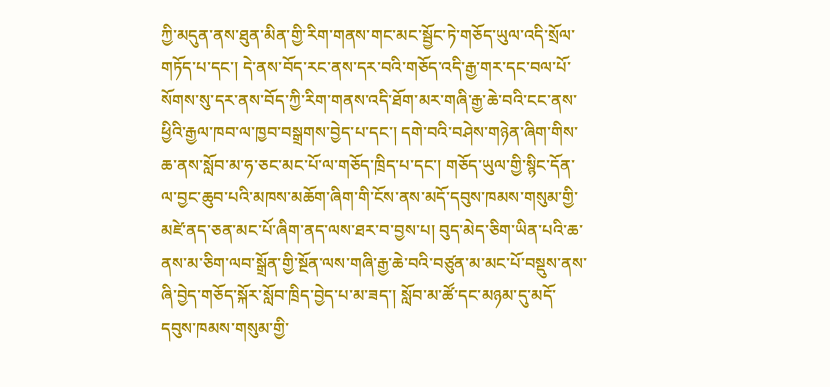ཀྱི་མདུན་ནས་ཐུན་མིན་གྱི་རིག་གནས་གང་མང་སྦྱོང་ཏེ་གཅོད་ཡུལ་འདི་སྲོལ་གཏོད་པ་དང་། དེ་ནས་བོད་རང་ནས་དར་བའི་གཅོད་འདི་རྒྱ་གར་དང་བལ་པོ་སོགས་སུ་དར་ནས་བོད་ཀྱི་རིག་གནས་འདི་ཐོག་མར་གཞི་རྒྱ་ཆེ་བའི་ངང་ནས་ཕྱིའི་རྒྱལ་ཁབ་ལ་ཁྱབ་བསྒྲགས་བྱེད་པ་དང་། དགེ་བའི་བཤེས་གཉེན་ཞིག་གིས་ཆ་ནས་སློབ་མ་ཧ་ཅང་མང་པོ་ལ་གཅོད་ཁྲིད་པ་དང་། གཅོད་ཡུལ་གྱི་སྙིང་དོན་ལ་བྱང་ཆུབ་པའི་མཁས་མཆོག་ཞིག་གི་ངོས་ནས་མདོ་དབུས་ཁམས་གསུམ་གྱི་མཛེ་ནད་ཅན་མང་པོ་ཞིག་ནད་ལས་ཐར་བ་བྱས་པ། བུད་མེད་ཅིག་ཡིན་པའི་ཆ་ནས་མ་ཅིག་ལབ་སྒྲོན་གྱི་སྔོན་ལས་གཞི་རྒྱ་ཆེ་བའི་བཙུན་མ་མང་པོ་བསྡུས་ནས་ཞི་བྱེད་གཅོད་སྐོར་སློབ་ཁྲིད་བྱེད་པ་མ་ཟད་། སློབ་མ་ཚོ་དང་མཉམ་དུ་མདོ་དབུས་ཁམས་གསུམ་གྱི་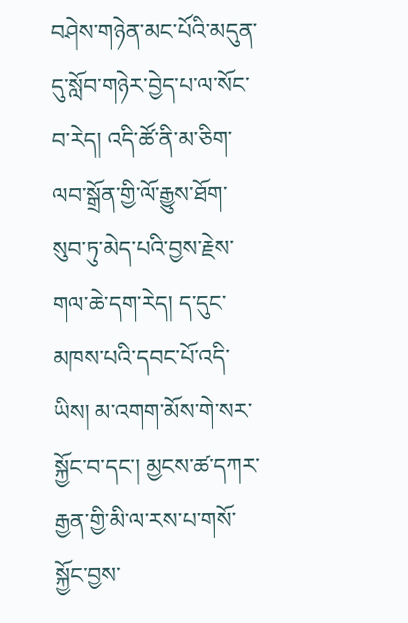བཤེས་གཉེན་མང་པོའི་མདུན་དུ་སློབ་གཉེར་བྱེད་པ་ལ་སོང་བ་རེད། འདི་ཚོ་ནི་མ་ཅིག་ལབ་སྒྲོན་གྱི་ལོ་རྒྱུས་ཐོག་སུབ་ཏུ་མེད་པའི་བྱས་རྗེས་གལ་ཆེ་དག་རེད། ད་དུང་མཁས་པའི་དབང་པོ་འདི་ཡིས། མ་འགག་མོས་གེ་སར་སྐྱོང་བ་དང་། མྱངས་ཚ་དཀར་རྒྱན་གྱི་མི་ལ་རས་པ་གསོ་སྐྱོང་བྱས་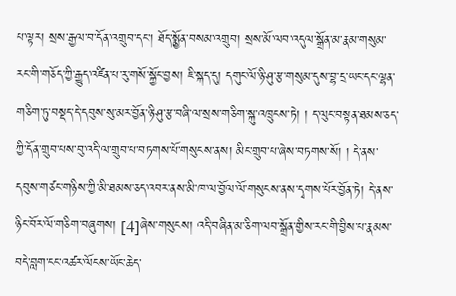པ་ལྟར། སྲས་རྒྱལ་བ་དོན་འགྲུབ་དང་། ཐོད་སྨྱོན་བསམ་འགྲུབ། སྲས་མོ་ལབ་འདུལ་སྒྲོན་མ་རྣམ་གསུམ་རང་གི་གཅོད་ཀྱི་རྒྱུད་འཛིན་པ་རུ་གསོ་སྐྱོང་བྱས། ཇི་སྐད་དུ། དགུང་ལོ་ཉི་ཤུ་རྩ་གསུམ་དུས་བྷ་དྲ་ཡང་དང་ལྷན་གཅིག་ཏུ་བསྡད་དེ་དབུས་སུ་མར་བྱོན་ཉི་ཤུ་རྩ་བཞི་ལ་སྲས་གཅིག་སྐུ་འཁྲུངས་ཏེ། ། ད་ལུང་བསྟན་ཐམས་ཅད་ཀྱི་དོན་གྲུབ་པས་བུ་འདི་ལ་གྲུབ་པ་བཏགས་པོ་གསུངས་ནས། མིང་གྲུབ་པ་ཞེས་བཏགས་སོ། ། དེ་ནས་དབུས་གཙང་གཉིས་ཀྱི་མི་ཐམས་ཅད་འབར་ནས་མི་ཁ་ལ་བྱོལ་ལོ་གསུངས་ནས་དྭགས་པོར་བྱོན་ཏེ། དེ་ནས་ཉིང་བོར་ལོ་གཅིག་བཞུགས། [4]ཞེས་གསུངས། འདི་བཞིན་མ་ཅིག་ལབ་སྒྲོན་གྱིས་རང་གི་བྱིས་པ་རྣམས་བདེ་བླག་ངང་འཚར་ལོངས་ཡོང་ཆེད་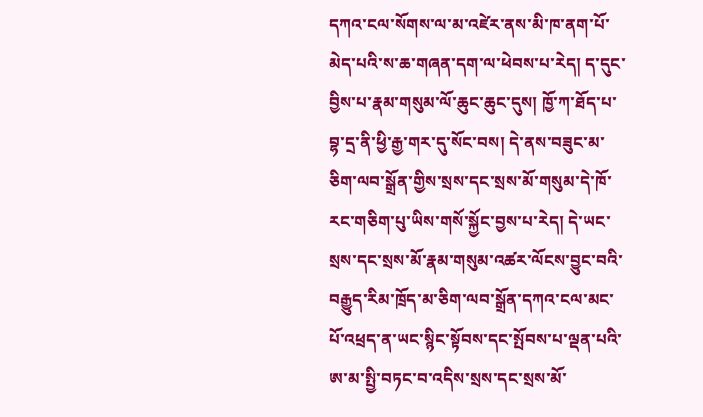དཀའ་ངལ་སོགས་ལ་མ་འཛེར་ནས་མི་ཁ་ནག་པོ་མེད་པའི་ས་ཆ་གཞན་དག་ལ་ཕེབས་པ་རེད། ད་དུང་བྱིས་པ་རྣམ་གསུམ་ལོ་ཆུང་ཆུང་དུས། ཁྱོ་ཀ་ཐོད་པ་བྷ་དྲ་ནི་ཕྱི་རྒྱ་གར་དུ་སོང་བས། དེ་ནས་བཟུང་མ་ཅིག་ལབ་སྒྲོན་གྱིས་སྲས་དང་སྲས་མོ་གསུམ་དེ་ཁོ་རང་གཅིག་པུ་ཡིས་གསོ་སྐྱོང་བྱས་པ་རེད། དེ་ཡང་སྲས་དང་སྲས་མོ་རྣམ་གསུམ་འཚར་ལོངས་བྱུང་བའི་བརྒྱུད་རིམ་ཁྲོད་མ་ཅིག་ལབ་སྒྲོན་དཀའ་ངལ་མང་པོ་འཕྲད་ན་ཡང་སྙིང་སྟོབས་དང་སྤོབས་པ་ལྡན་པའི་ཨ་མ་སྤྱི་བཏང་བ་འདིས་སྲས་དང་སྲས་མོ་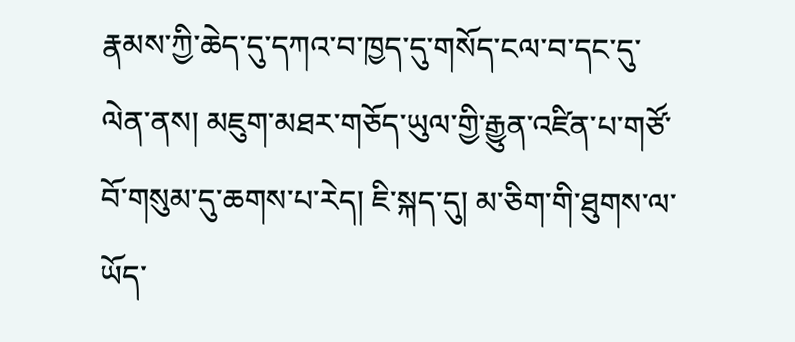རྣམས་ཀྱི་ཆེད་དུ་དཀའ་བ་ཁྱད་དུ་གསོད་ངལ་བ་དང་དུ་ལེན་ནས། མཇུག་མཐར་གཅོད་ཡུལ་གྱི་རྒྱུན་འཛིན་པ་གཙོ་བོ་གསུམ་དུ་ཆགས་པ་རེད། ཇི་སྐད་དུ། མ་ཅིག་གི་ཐུགས་ལ་ཡོད་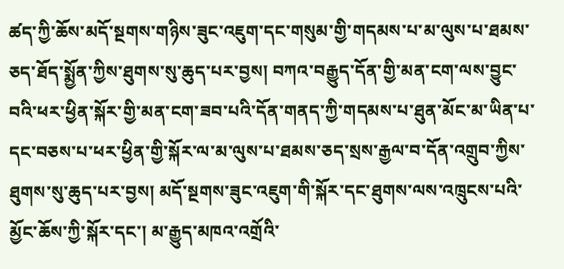ཚད་ཀྱི་ཆོས་མདོ་སྔགས་གཉིས་ཟུང་འཇུག་དང་གསུམ་གྱི་གདམས་པ་མ་ལུས་པ་ཐམས་ཅད་ཐོད་སྨྱོན་ཀྱིས་ཐུགས་སུ་ཆུད་པར་བྱས། བཀའ་བརྒྱུད་དོན་གྱི་མན་ངག་ལས་བྱུང་བའི་ཕར་ཕྱིན་སྐོར་གྱི་མན་ངག་ཟབ་པའི་དོན་གནད་ཀྱི་གདམས་པ་ཐུན་མོང་མ་ཡིན་པ་དང་བཅས་པ་ཕར་ཕྱིན་གྱི་སྐོར་ལ་མ་ལུས་པ་ཐམས་ཅད་སྲས་རྒྱལ་བ་དོན་འགྲུབ་ཀྱིས་ཐུགས་སུ་ཆུད་པར་བྱས། མདོ་སྔགས་ཟུང་འཇུག་གི་སྐོར་དང་ཐུགས་ལས་འཁྲུངས་པའི་མྱོང་ཆོས་ཀྱི་སྐོར་དང་། མ་རྒྱུད་མཁའ་འགྲོའི་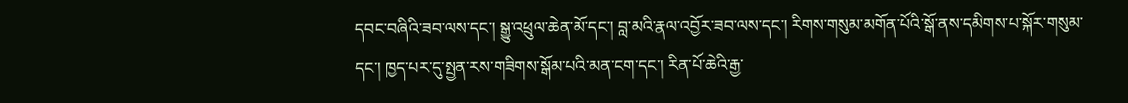དབང་བཞིའི་ཟབ་ལས་དང་། སྒྱུ་འཕྲུལ་ཆེན་མོ་དང་། བླ་མའི་རྣལ་འབྱོར་ཟབ་ལས་དང་། རིགས་གསུམ་མགོན་པོའི་སྒོ་ནས་དམིགས་པ་སྐོར་གསུམ་དང་། ཁྱད་པར་དུ་སྤྱན་རས་གཟིགས་སྒོམ་པའི་མན་ངག་དང་། རིན་པོ་ཆེའི་རྒྱ་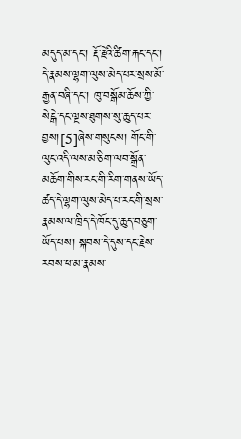མདུད་མ་དང་། རྡོ་རྗེའི་ཚིག་རྐང་དང་། དེ་རྣམས་ལྷག་ལུས་མེད་པར་སྲས་མོ་རྒྱན་བཞི་དང་། ཁུ་བསྒོམ་ཆོས་ཀྱི་སེངྒེ་དང་ལྔས་ཐུགས་སུ་ཆུད་པར་བྱས།[5]ཞེས་གསུངས། གོང་གི་ལུང་འདི་ལས་མ་ཅིག་ལབ་སྒྲོན་མཆོག་གིས་རང་གི་རིག་གནས་ཡོད་ཚད་དེ་ལྷག་ལུས་མེད་པ་རང་གི་སྲས་རྣམས་ལ་ཁྲིད་དེ་ཁོང་དུ་ཆུད་བཅུག་ཡོད་པས། སྐབས་དེ་དུས་དང་རྗེས་རབས་ཕ་མ་རྣམས་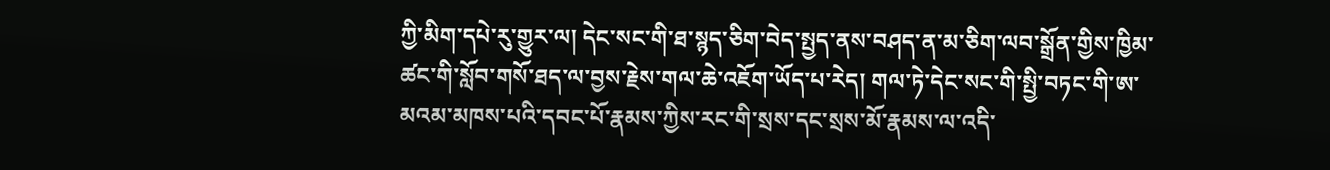ཀྱི་མིག་དཔེ་རུ་གྱུར་ལ། དེང་སང་གི་ཐ་སྙད་ཅིག་བེད་སྤྱད་ནས་བཤད་ན་མ་ཅིག་ལབ་སྒྲོན་གྱིས་ཁྱིམ་ཚང་གི་སློབ་གསོ་ཐད་ལ་བྱས་རྗེས་གལ་ཆེ་འཇོག་ཡོད་པ་རེད། གལ་ཏེ་དེང་སང་གི་སྤྱི་བཏང་གི་ཨ་མའམ་མཁས་པའི་དབང་པོ་རྣམས་ཀྱིས་རང་གི་སྲས་དང་སྲས་མོ་རྣམས་ལ་འདི་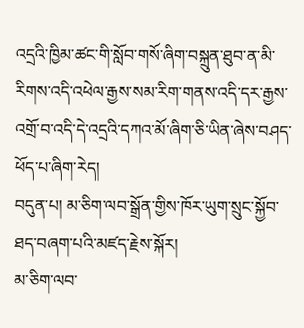འདྲའི་ཁྱིམ་ཚང་གི་སློབ་གསོ་ཞིག་བསྐྲུན་ཐུབ་ན་མི་རིགས་འདི་འཕེལ་རྒྱས་སམ་རིག་གནས་འདི་དར་རྒྱས་འགྲོ་བ་འདི་དེ་འདྲའི་དཀའ་མོ་ཞིག་ཅི་ཡིན་ཞེས་བཤད་ཕོད་པ་ཞིག་རེད།
བདུན་པ། མ་ཅིག་ལབ་སྒྲོན་གྱིས་ཁོར་ཡུག་སྲུང་སྐྱོབ་ཐད་བཞག་པའི་མཛད་རྗེས་སྐོར།
མ་ཅིག་ལབ་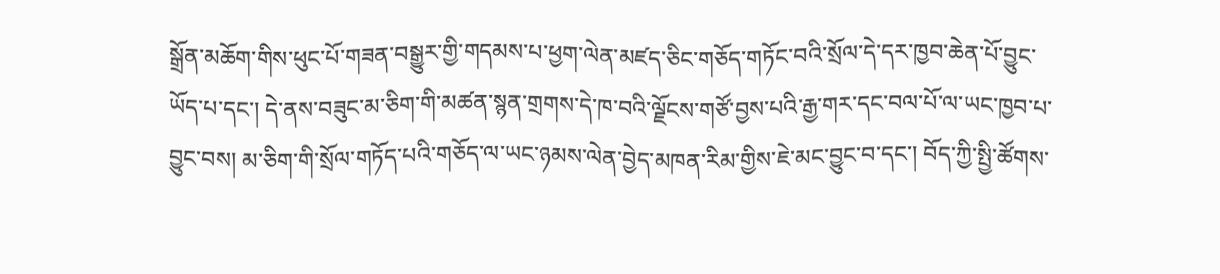སྒྲོན་མཆོག་གིས་ཕུང་པོ་གཟན་བསྒྱུར་གྱི་གདམས་པ་ཕྱག་ལེན་མཛད་ཅིང་གཅོད་གཏོང་བའི་སྲོལ་དེ་དར་ཁྱབ་ཆེན་པོ་བྱུང་ཡོད་པ་དང་། དེ་ནས་བཟུང་མ་ཅིག་གི་མཚན་སྙན་གྲགས་དེ་ཁ་བའི་ལྗོངས་གཙོ་བྱས་པའི་རྒྱ་གར་དང་བལ་པོ་ལ་ཡང་ཁྱབ་པ་བྱུང་བས། མ་ཅིག་གི་སྲོལ་གཏོད་པའི་གཅོད་ལ་ཡང་ཉམས་ལེན་བྱེད་མཁན་རིམ་གྱིས་ཇེ་མང་བྱུང་བ་དང་། བོད་ཀྱི་སྤྱི་ཚོགས་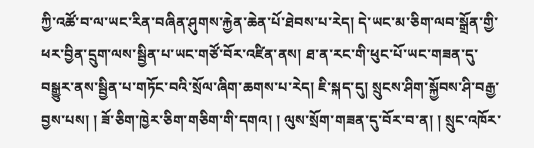ཀྱི་འཚོ་བ་ལ་ཡང་རིན་བཞིན་ཤུགས་རྐྱེན་ཆེན་པོ་ཐེབས་པ་རེད། དེ་ཡང་མ་ཅིག་ལབ་སྒྲོན་གྱི་ཕར་བྱིན་དྲུག་ལས་སྦྱིན་པ་ཡང་གཙོ་བོར་འཛིན་ནས། ཐ་ན་རང་གི་ཕུང་པོ་ཡང་གཟན་དུ་བསྒྱུར་ནས་སྦྱིན་པ་གཏོང་བའི་སྲོལ་ཞིག་ཆགས་པ་རེད། ཇི་སྐད་དུ། སྲུངས་ཤིག་སྐྱོབས་ཤི་བརྒྱ་བྱས་པས། ། ཟོ་ཅིག་ཁྱེར་ཅིག་གཅིག་གི་དགའ། ། ལུས་སྲོག་གཟན་དུ་བོར་བ་ན། ། སྲུང་འཁོར་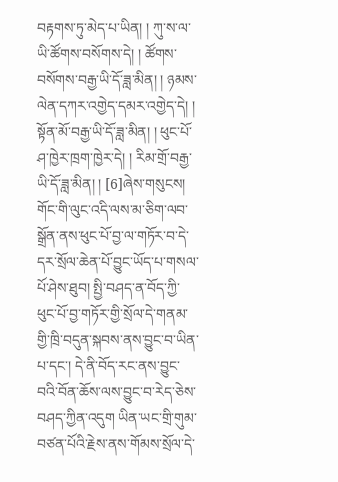བརྟགས་ཏུ་མེད་པ་ཡིན། ། ཀུ་ས་ལ་ཡི་ཚོགས་བསོགས་དེ། ། ཚོགས་བསོགས་བརྒྱ་ཡི་དོ་ཟླ་མིན། ། ཉམས་ལེན་དཀར་འགྱེད་དམར་འགྱེད་དེ། ། སྟོན་མོ་བརྒྱ་ཡི་དོ་ཟླ་མིན། ། ཕུང་པོ་ཤ་ཁྱེར་ཁྲག་ཁྱེར་དེ། ། རིམ་གྲོ་བརྒྱ་ཡི་དོ་ཟླ་མིན། ། [6]ཞེས་གསུངས། གོང་གི་ལུང་འདི་ལས་མ་ཅིག་ལབ་སྒྲོན་ནས་ཕུང་པོ་བྱ་ལ་གཏོར་བ་དེ་དར་སྲོལ་ཆེན་པོ་བྱུང་ཡོད་པ་གསལ་པོ་ཤེས་ཐུབ། སྤྱི་བཤད་ན་བོད་ཀྱི་ཕུང་པོ་བྱ་གཏོར་གྱི་སྲོལ་དེ་གནམ་གྱི་ཁྲི་བདུན་སྐབས་ནས་བྱུང་བ་ཡིན་པ་དང་། དེ་ནི་བོད་རང་ནས་བྱུང་བའི་བོན་ཆོས་ལས་བྱུང་བ་རེད་ཅེས་བཤད་ཀྱིན་འདུག ཡིན་ཡང་གྲི་གུམ་བཙན་པོའི་རྗེས་ནས་གོམས་སྲོལ་དེ་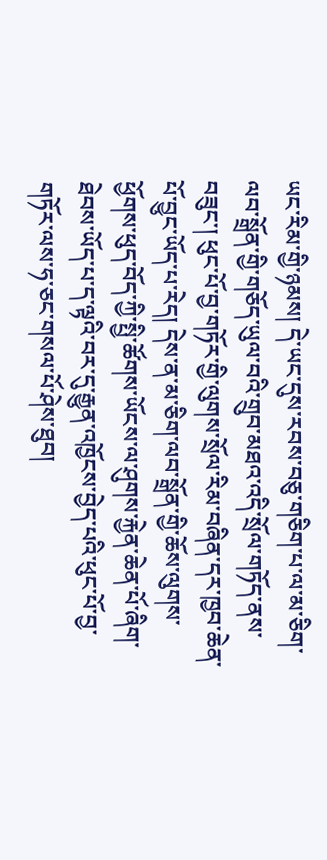ཡང་རིམ་གྱི་ཉམས། དེ་ཡང་དུས་རབས་བཅུ་གཅིག་པ་ལ་མ་ཅིག་ལབ་སྒྲོན་གྱི་གཅོད་ཡུལ་བའི་གྲུབ་མཐའ་འདི་སྲོལ་གཏོད་ནས་བཟུང་། ཕུང་པོ་བྱ་གཏོར་གྱི་ལུགས་སྲོལ་རིམ་བཞིན་དར་ཁྱབ་ཆེན་པོ་བྱུང་ཡོད་པ་རེད། དེས་ན་མ་ཅིག་ལབ་སྒྲོན་གྱི་ཆོས་ལུགས་ཕྱོགས་ཕུད་བོད་ཀྱི་སྤྱི་ཚོགས་ཡོངས་ལ་ཤུགས་རྐྱེན་ཆེན་པོ་ཞིག་ཐེབས་ཡོད་པ་ད་ལྟའི་བར་དུ་རྒྱུན་འཁྱོངས་བྱེད་པའི་ཕུང་པོ་བྱ་གཏོར་ལས་ཧ་ཅང་གསལ་པོ་ཤེས་ཐུབ།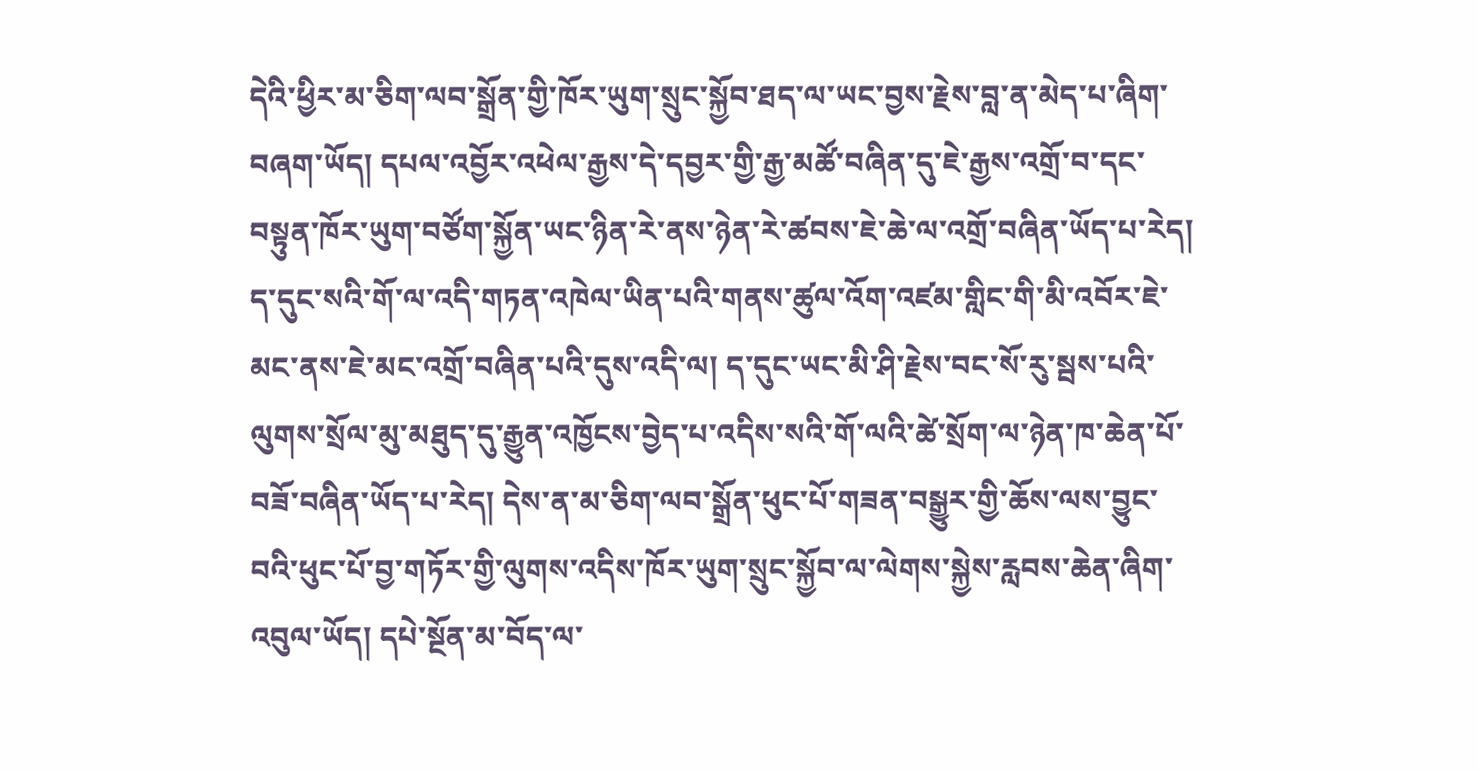དེའི་ཕྱིར་མ་ཅིག་ལབ་སྒྲོན་གྱི་ཁོར་ཡུག་སྲུང་སྐྱོབ་ཐད་ལ་ཡང་བྱས་རྗེས་བླ་ན་མེད་པ་ཞིག་བཞག་ཡོད། དཔལ་འབྱོར་འཕེལ་རྒྱས་དེ་དབྱར་གྱི་རྒྱ་མཚོ་བཞིན་དུ་ཇེ་རྒྱས་འགྲོ་བ་དང་བསྟུན་ཁོར་ཡུག་བཙོག་སྐྱོན་ཡང་ཉིན་རེ་ནས་ཉེན་རེ་ཚབས་ཇེ་ཆེ་ལ་འགྲོ་བཞིན་ཡོད་པ་རེད། ད་དུང་སའི་གོ་ལ་འདི་གཏན་འཁེལ་ཡིན་པའི་གནས་ཚུལ་འོག་འཛམ་གླིང་གི་མི་འབོར་ཇེ་མང་ནས་ཇེ་མང་འགྲོ་བཞིན་པའི་དུས་འདི་ལ། ད་དུང་ཡང་མི་ཤི་རྗེས་བང་སོ་རུ་སྦས་པའི་ལུགས་སྲོལ་མུ་མཐུད་དུ་རྒྱུན་འཁྱོངས་བྱེད་པ་འདིས་སའི་གོ་ལའི་ཚེ་སྲོག་ལ་ཉེན་ཁ་ཆེན་པོ་བཟོ་བཞིན་ཡོད་པ་རེད། དེས་ན་མ་ཅིག་ལབ་སྒྲོན་ཕུང་པོ་གཟན་བསྒྱུར་གྱི་ཆོས་ལས་བྱུང་བའི་ཕུང་པོ་བྱ་གཏོར་གྱི་ལུགས་འདིས་ཁོར་ཡུག་སྲུང་སྐྱོབ་ལ་ལེགས་སྐྱེས་རླབས་ཆེན་ཞིག་འབུལ་ཡོད། དཔེ་སྔོན་མ་བོད་ལ་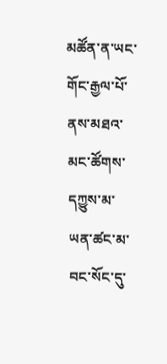མཚོན་ན་ཡང་གོང་རྒྱལ་པོ་ནས་མཐའ་མང་ཚོགས་དཀྱུས་མ་ཡན་ཚང་མ་བང་སོང་དུ་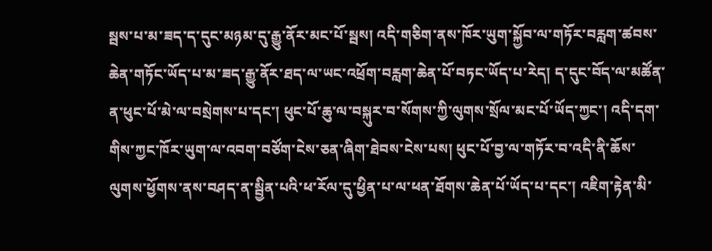སྦས་པ་མ་ཟད་ད་དུང་མཉམ་དུ་རྒྱུ་ནོར་མང་པོ་སྦས། འདི་གཅིག་ནས་ཁོར་ཡུག་སྐྱོབ་ལ་གཏོར་བརླག་ཚབས་ཆེན་གཏོང་ཡོད་པ་མ་ཟད་རྒྱུ་ནོར་ཐད་ལ་ཡང་འཕྲོག་བརླག་ཆེན་པོ་བཏང་ཡོད་པ་རེད། ད་དུང་བོད་ལ་མཚོན་ན་ཕུང་པོ་མེ་ལ་བསྲེགས་པ་དང་། ཕུང་པོ་ཆུ་ལ་བསྐུར་བ་སོགས་ཀྱི་ལུགས་སྲོལ་མང་པོ་ཡོད་ཀྱང་། འདི་དག་གིས་ཀྱང་ཁོར་ཡུག་ལ་འབག་བཙོག་ངེས་ཅན་ཞིག་ཐེབས་ངེས་པས། ཕུང་པོ་བྱ་ལ་གཏོར་བ་འདི་ནི་ཆོས་ལུགས་ཕྱོགས་ནས་བཤད་ན་སྦྱིན་པའི་ཕ་རོལ་དུ་ཕྱིན་པ་ལ་ཕན་ཐོགས་ཆེན་པོ་ཡོད་པ་དང་། འཇིག་རྟེན་མི་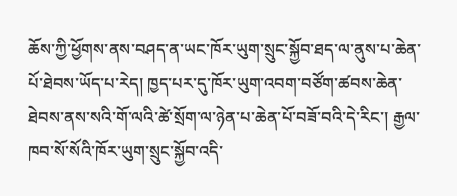ཆོས་ཀྱི་ཕྱོགས་ནས་བཤད་ན་ཡང་ཁོར་ཡུག་སྲུང་སྐྱོབ་ཐད་ལ་ནུས་པ་ཆེན་པོ་ཐེབས་ཡོད་པ་རེད། ཁྱད་པར་དུ་ཁོར་ཡུག་འབག་བཙོག་ཚབས་ཆེན་ཐེབས་ནས་སའི་གོ་ལའི་ཚེ་སྲོག་ལ་ཉེན་པ་ཆེན་པོ་བཟོ་བའི་དེ་རིང་། རྒྱལ་ཁབ་སོ་སོའི་ཁོར་ཡུག་སྲུང་སྐྱོབ་འདི་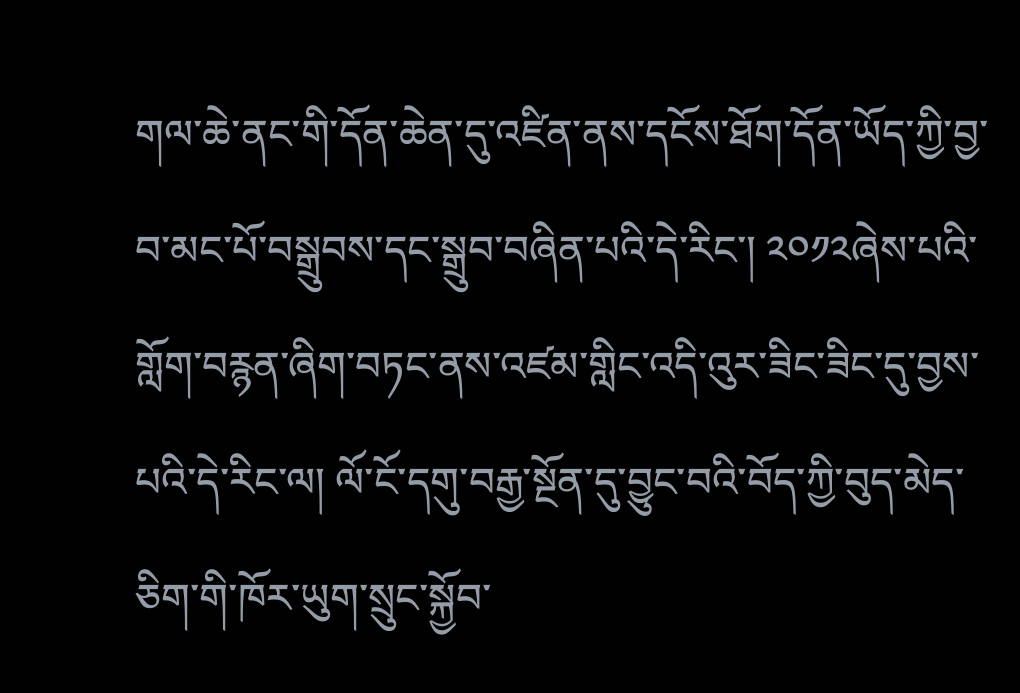གལ་ཆེ་ནང་གི་དོན་ཆེན་དུ་འཛིན་ནས་དངོས་ཐོག་དོན་ཡོད་ཀྱི་བྱ་བ་མང་པོ་བསྒྲུབས་དང་སྒྲུབ་བཞིན་པའི་དེ་རིང་། ༢༠༡༢ཞེས་པའི་གློག་བརྙན་ཞིག་བཏང་ནས་འཛམ་གླིང་འདི་འུར་ཟིང་ཟིང་དུ་བྱས་པའི་དེ་རིང་ལ། ལོ་ངོ་དགུ་བརྒྱ་སྔོན་དུ་བྱུང་བའི་བོད་ཀྱི་བུད་མེད་ཅིག་གི་ཁོར་ཡུག་སྲུང་སྐྱོབ་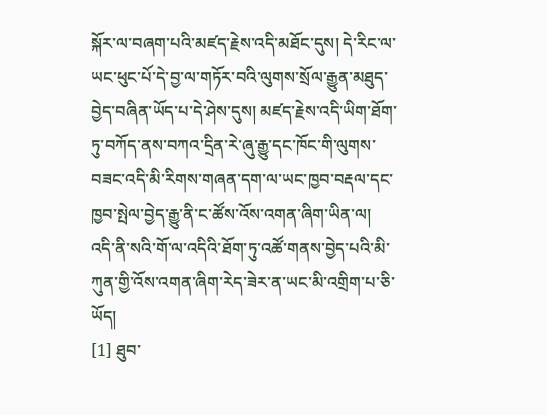སྐོར་ལ་བཞག་པའི་མཛད་རྗེས་འདི་མཐོང་དུས། དེ་རིང་ལ་ཡང་ཕུང་པོ་དེ་བྱ་ལ་གཏོར་བའི་ལུགས་སྲོལ་རྒྱུན་མཐུད་བྱེད་བཞིན་ཡོད་པ་དེ་ཤེས་དུས། མཛད་རྗེས་འདི་ཡིག་ཐོག་ཏུ་བཀོད་ནས་བཀའ་དྲིན་རེ་ཞུ་རྒྱུ་དང་ཁོང་གི་ལུགས་བཟང་འདི་མི་རིགས་གཞན་དག་ལ་ཡང་ཁྱབ་བརྡལ་དང་ཁྱབ་སྤེལ་བྱེད་རྒྱུ་ནི་ང་ཚོས་འོས་འགན་ཞིག་ཡིན་ལ། འདི་ནི་སའི་གོ་ལ་འདིའི་ཐོག་ཏུ་འཚོ་གནས་བྱེད་པའི་མི་ཀུན་གྱི་འོས་འགན་ཞིག་རེད་ཟེར་ན་ཡང་མི་འགྲིག་པ་ཅི་ཡོད།
[1] ཐུབ་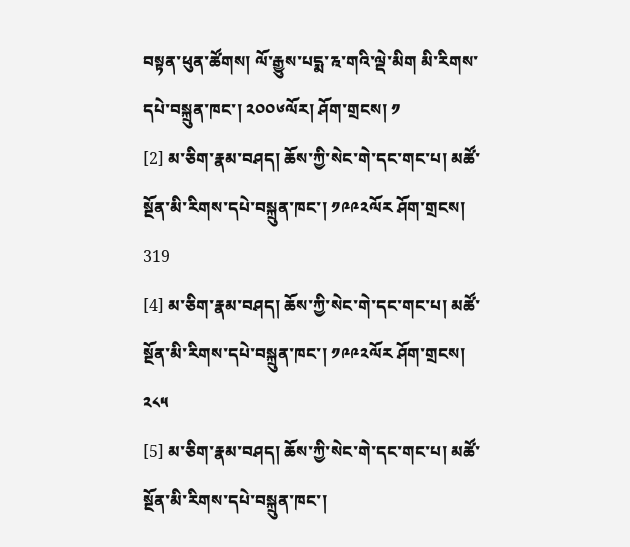བསྟན་ཕུན་ཚོགས། ལོ་རྒྱུས་པདྨ་རྰ་གའི་ལྡེ་མིག མི་རིགས་དཔེ་བསྐྲུན་ཁང་། ༢༠༠༦ལོར། ཤོག་གྲངས། ༡
[2] མ་ཅིག་རྣམ་བཤད། ཆོས་ཀྱི་སེང་གེ་དང་གང་པ། མཚོ་སྔོན་མི་རིགས་དཔེ་བསྐྲུན་ཁང་། ༡༩༩༢ལོར ཤོག་གྲངས། 319
[4] མ་ཅིག་རྣམ་བཤད། ཆོས་ཀྱི་སེང་གེ་དང་གང་པ། མཚོ་སྔོན་མི་རིགས་དཔེ་བསྐྲུན་ཁང་། ༡༩༩༢ལོར ཤོག་གྲངས། ༢༨༥
[5] མ་ཅིག་རྣམ་བཤད། ཆོས་ཀྱི་སེང་གེ་དང་གང་པ། མཚོ་སྔོན་མི་རིགས་དཔེ་བསྐྲུན་ཁང་།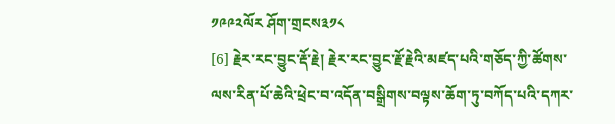༡༩༩༢ལོར ཤོག་གྲངས༣༡༨
[6] རྗེར་རང་བྱུང་རྡོ་རྗེ། རྗེར་རང་བྱུང་རྗོ་རྗེའི་མཛད་པའི་གཅོད་ཀྱི་ཚོགས་ལས་རིན་པོ་ཆེའི་ཕྲེང་བ་འདོན་བསྒྲིགས་བལྟས་ཆོག་ཏུ་བཀོད་པའི་དཀར་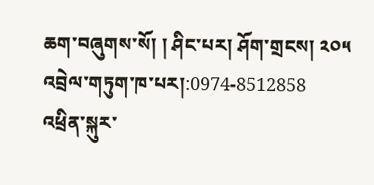ཆག་བཞུགས་སོ། ། ཤིང་པར། ཤོག་གྲངས། ༢༠༥
འབྲེལ་གཏུག་ཁ་པར།:0974-8512858
འཕྲིན་སྐུར་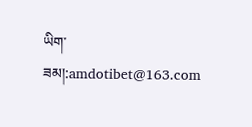ཡིག་ཟམ།:amdotibet@163.com